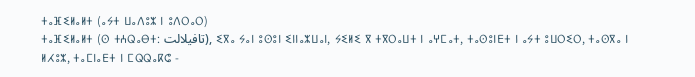ⵜⴰⴼⵉⵍⴰⵍⵜ (ⴰⵢⵜ ⵡⴰⴷⵓⵣ ⵏ ⵓⴷⵔⴰⵔ)
ⵜⴰⴼⵉⵍⴰⵍⵜ (ⵙ ⵜⵄⵕⴰⴱⵜ: تافيلالت), ⵉⴳⴰ ⵢⴰⵏ ⵓⵙⵓⵏ ⵉⵏⵏⴰⵣⵡⴰⵏ, ⵢⵉⵍⵉ ⴳ ⵜⴳⵔⴰⵡⵜ ⵏ ⴰⵖⵎⴰⵜ, ⵜⴰⵙⵓⵏⴹⵜ ⵏ ⴰⵢⵜ ⵓⵡⵔⵉⵔ, ⵜⴰⵙⴳⴰ ⵏ ⵍⵃⵓⵣ, ⵜⴰⵎⵏⴰⴹⵜ ⵏ ⵎⵕⵕⴰⴽⵛ -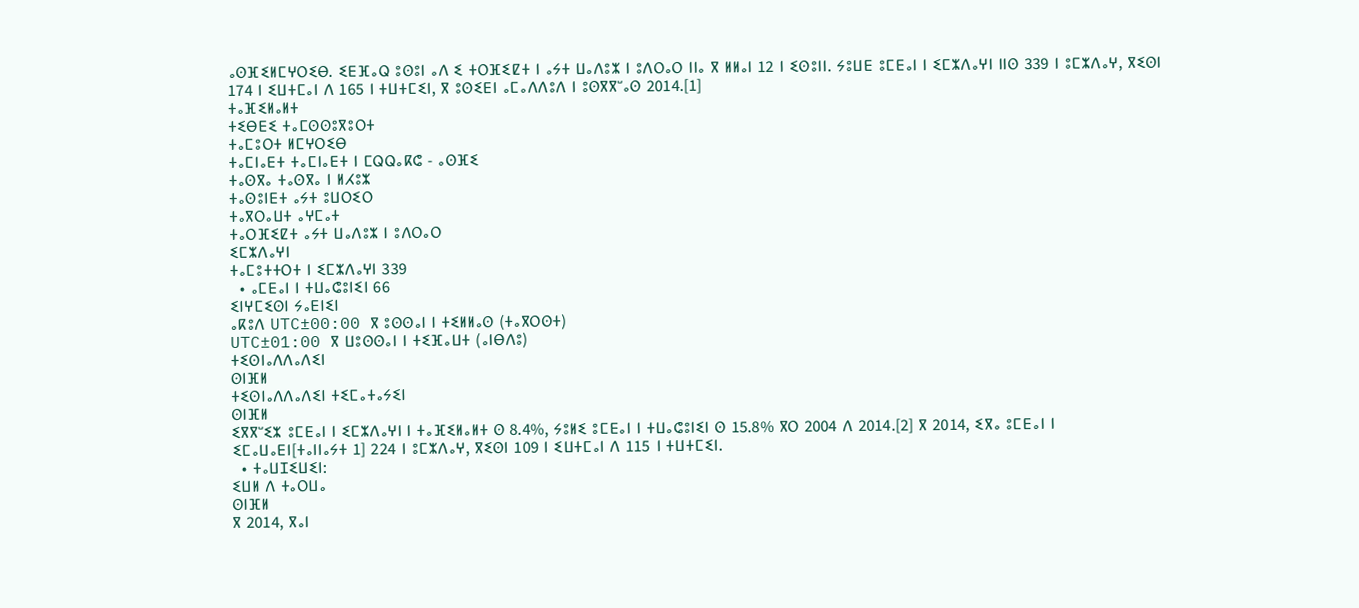ⴰⵙⴼⵉⵍⵎⵖⵔⵉⴱ. ⵉⴹⴼⴰⵕ ⵓⵙⵓⵏ ⴰⴷ ⵉ ⵜⵔⴼⵉⵇⵜ ⵏ ⴰⵢⵜ ⵡⴰⴷⵓⵣ ⵏ ⵓⴷⵔⴰⵔ ⵏⵏⴰ ⴳ ⵍⵍⴰⵏ 12 ⵏ ⵉⵙⵓⵏⵏ. ⵢⵓⵡⴹ ⵓⵎⴹⴰⵏ ⵏ ⵉⵎⵣⴷⴰⵖⵏ ⵏⵏⵙ 339 ⵏ ⵓⵎⵣⴷⴰⵖ, ⴳⵉⵙⵏ 174 ⵏ ⵉⵡⵜⵎⴰⵏ ⴷ 165 ⵏ ⵜⵡⵜⵎⵉⵏ, ⴳ ⵓⵙⵉⴹⵏ ⴰⵎⴰⴷⴷⵓⴷ ⵏ ⵓⵙⴳⴳⵯⴰⵙ 2014.[1]
ⵜⴰⴼⵉⵍⴰⵍⵜ
ⵜⵉⴱⴹⵉ ⵜⴰⵎⵙⵙⵓⴳⵓⵔⵜ
ⵜⴰⵎⵓⵔⵜ ⵍⵎⵖⵔⵉⴱ
ⵜⴰⵎⵏⴰⴹⵜ ⵜⴰⵎⵏⴰⴹⵜ ⵏ ⵎⵕⵕⴰⴽⵛ - ⴰⵙⴼⵉ
ⵜⴰⵙⴳⴰ ⵜⴰⵙⴳⴰ ⵏ ⵍⵃⵓⵣ
ⵜⴰⵙⵓⵏⴹⵜ ⴰⵢⵜ ⵓⵡⵔⵉⵔ
ⵜⴰⴳⵔⴰⵡⵜ ⴰⵖⵎⴰⵜ
ⵜⴰⵔⴼⵉⵇⵜ ⴰⵢⵜ ⵡⴰⴷⵓⵣ ⵏ ⵓⴷⵔⴰⵔ
ⵉⵎⵣⴷⴰⵖⵏ
ⵜⴰⵎⵓⵜⵜⵔⵜ ⵏ ⵉⵎⵣⴷⴰⵖⵏ 339
  • ⴰⵎⴹⴰⵏ ⵏ ⵜⵡⴰⵛⵓⵏⵉⵏ 66
ⵉⵏⵖⵎⵉⵙⵏ ⵢⴰⴹⵏⵉⵏ
ⴰⴽⵓⴷ UTC±00:00 ⴳ ⵓⵙⵙⴰⵏ ⵏ ⵜⵉⵍⵍⴰⵙ (ⵜⴰⴳⵔⵙⵜ)
UTC±01:00 ⴳ ⵡⵓⵙⵙⴰⵏ ⵏ ⵜⵉⴼⴰⵡⵜ (ⴰⵏⴱⴷⵓ)
ⵜⵉⵙⵏⴰⴷⴷⴰⴷⵉⵏ
ⵙⵏⴼⵍ
ⵜⵉⵙⵏⴰⴷⴷⴰⴷⵉⵏ ⵜⵉⵎⴰⵜⴰⵢⵉⵏ
ⵙⵏⴼⵍ
ⵉⴳⴳⵯⵉⵣ ⵓⵎⴹⴰⵏ ⵏ ⵉⵎⵣⴷⴰⵖⵏ ⵏ ⵜⴰⴼⵉⵍⴰⵍⵜ ⵙ 8.4%, ⵢⵓⵍⵉ ⵓⵎⴹⴰⵏ ⵏ ⵜⵡⴰⵛⵓⵏⵉⵏ ⵙ 15.8% ⴳⵔ 2004 ⴷ 2014.[2] ⴳ 2014, ⵉⴳⴰ ⵓⵎⴹⴰⵏ ⵏ ⵉⵎⴰⵡⴰⴹⵏ[ⵜⴰⵏⵏⴰⵢⵜ 1] 224 ⵏ ⵓⵎⵣⴷⴰⵖ, ⴳⵉⵙⵏ 109 ⵏ ⵉⵡⵜⵎⴰⵏ ⴷ 115 ⵏ ⵜⵡⵜⵎⵉⵏ.
  • ⵜⴰⵡⵊⵉⵡⵉⵏ:
ⵉⵡⵍ ⴷ ⵜⴰⵔⵡⴰ
ⵙⵏⴼⵍ
ⴳ 2014, ⴳⴰⵏ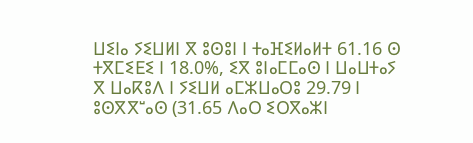ⵡⵉⵏⴰ ⵢⵉⵡⵍⵏ ⴳ ⵓⵙⵓⵏ ⵏ ⵜⴰⴼⵉⵍⴰⵍⵜ 61.16 ⵙ ⵜⴳⵎⵉⴹⵉ ⵏ 18.0%, ⵉⴳ ⵓⵏⴰⵎⵎⴰⵙ ⵏ ⵡⴰⵡⵜⴰⵢ ⴳ ⵡⴰⴽⵓⴷ ⵏ ⵢⵉⵡⵍ ⴰⵎⵣⵡⴰⵔⵓ 29.79 ⵏ ⵓⵙⴳⴳⵯⴰⵙ (31.65 ⴷⴰⵔ ⵉⵔⴳⴰⵣⵏ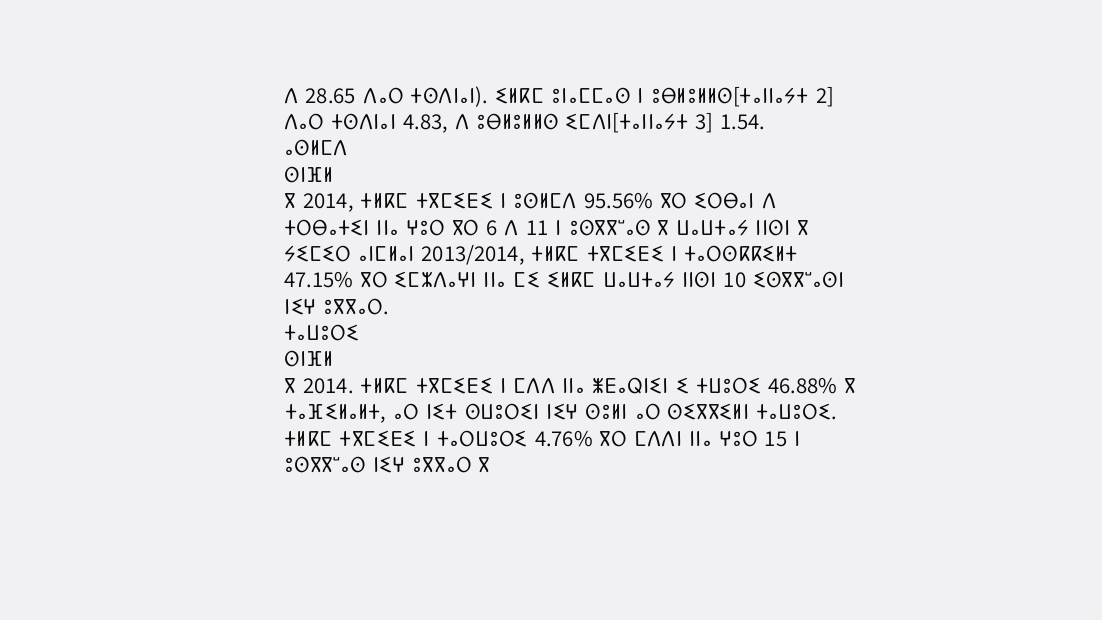ⴷ 28.65 ⴷⴰⵔ ⵜⵙⴷⵏⴰⵏ). ⵉⵍⴽⵎ ⵓⵏⴰⵎⵎⴰⵙ ⵏ ⵓⴱⵍⵓⵍⵍⵙ[ⵜⴰⵏⵏⴰⵢⵜ 2] ⴷⴰⵔ ⵜⵙⴷⵏⴰⵏ 4.83, ⴷ ⵓⴱⵍⵓⵍⵍⵙ ⵉⵎⴷⵏ[ⵜⴰⵏⵏⴰⵢⵜ 3] 1.54.
ⴰⵙⵍⵎⴷ
ⵙⵏⴼⵍ
ⴳ 2014, ⵜⵍⴽⵎ ⵜⴳⵎⵉⴹⵉ ⵏ ⵓⵙⵍⵎⴷ 95.56% ⴳⵔ ⵉⵔⴱⴰⵏ ⴷ ⵜⵔⴱⴰⵜⵉⵏ ⵏⵏⴰ ⵖⵓⵔ ⴳⵔ 6 ⴷ 11 ⵏ ⵓⵙⴳⴳⵯⴰⵙ ⴳ ⵡⴰⵡⵜⴰⵢ ⵏⵏⵙⵏ ⴳ ⵢⵉⵎⵉⵔ ⴰⵏⵎⵍⴰⵏ 2013/2014, ⵜⵍⴽⵎ ⵜⴳⵎⵉⴹⵉ ⵏ ⵜⴰⵔⵙⴽⴽⵉⵍⵜ 47.15% ⴳⵔ ⵉⵎⵣⴷⴰⵖⵏ ⵏⵏⴰ ⵎⵉ ⵉⵍⴽⵎ ⵡⴰⵡⵜⴰⵢ ⵏⵏⵙⵏ 10 ⵉⵙⴳⴳⵯⴰⵙⵏ ⵏⵉⵖ ⵓⴳⴳⴰⵔ.
ⵜⴰⵡⵓⵔⵉ
ⵙⵏⴼⵍ
ⴳ 2014. ⵜⵍⴽⵎ ⵜⴳⵎⵉⴹⵉ ⵏ ⵎⴷⴷ ⵏⵏⴰ ⵥⴹⴰⵕⵏⵉⵏ ⵉ ⵜⵡⵓⵔⵉ 46.88% ⴳ ⵜⴰⴼⵉⵍⴰⵍⵜ, ⴰⵔ ⵏⵉⵜ ⵙⵡⵓⵔⵉⵏ ⵏⵉⵖ ⵙⵓⵍⵏ ⴰⵔ ⵙⵉⴳⴳⵉⵍⵏ ⵜⴰⵡⵓⵔⵉ. ⵜⵍⴽⵎ ⵜⴳⵎⵉⴹⵉ ⵏ ⵜⴰⵔⵡⵓⵔⵉ 4.76% ⴳⵔ ⵎⴷⴷⵏ ⵏⵏⴰ ⵖⵓⵔ 15 ⵏ ⵓⵙⴳⴳⵯⴰⵙ ⵏⵉⵖ ⵓⴳⴳⴰⵔ ⴳ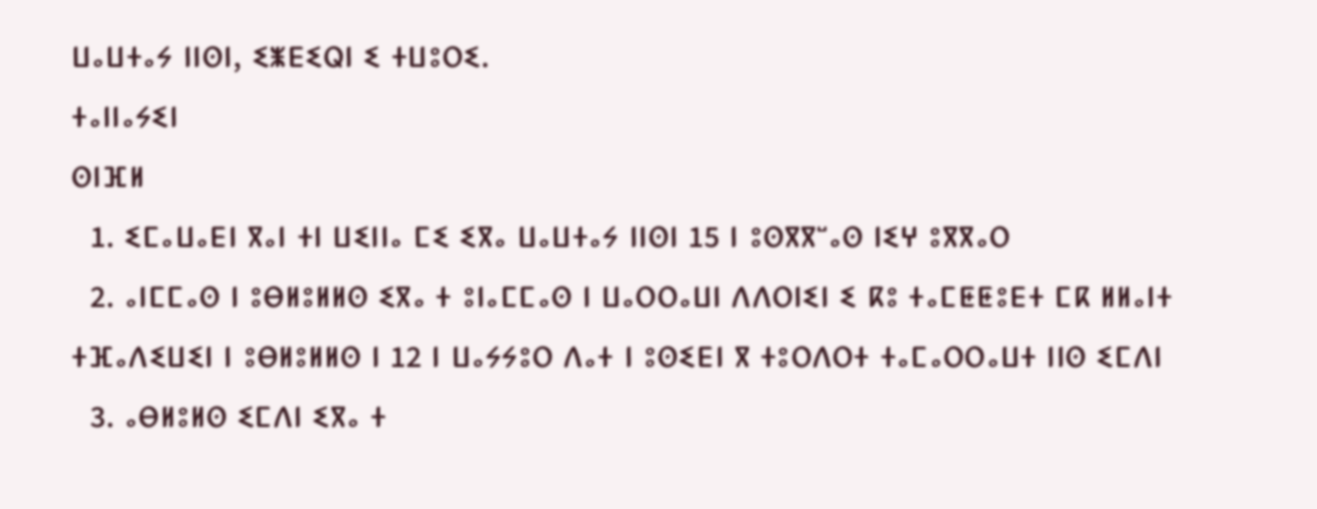ⵡⴰⵡⵜⴰⵢ ⵏⵏⵙⵏ, ⵉⵥⴹⵉⵕⵏ ⵉ ⵜⵡⵓⵔⵉ.
ⵜⴰⵏⵏⴰⵢⵉⵏ
ⵙⵏⴼⵍ
  1. ⵉⵎⴰⵡⴰⴹⵏ ⴳⴰⵏ ⵜⵏ ⵡⵉⵏⵏⴰ ⵎⵉ ⵉⴳⴰ ⵡⴰⵡⵜⴰⵢ ⵏⵏⵙⵏ 15 ⵏ ⵓⵙⴳⴳⵯⴰⵙ ⵏⵉⵖ ⵓⴳⴳⴰⵔ
  2. ⴰⵏⵎⵎⴰⵙ ⵏ ⵓⴱⵍⵓⵍⵍⵙ ⵉⴳⴰ ⵜ ⵓⵏⴰⵎⵎⴰⵙ ⵏ ⵡⴰⵔⵔⴰⵡⵏ ⴷⴷⵔⵏⵉⵏ ⵉ ⴽⵓ ⵜⴰⵎⵟⵟⵓⴹⵜ ⵎⴽ ⵍⵍⴰⵏⵜ ⵜⴼⴰⴷⵉⵡⵉⵏ ⵏ ⵓⴱⵍⵓⵍⵍⵙ ⵏ 12 ⵏ ⵡⴰⵢⵢⵓⵔ ⴷⴰⵜ ⵏ ⵓⵙⵉⴹⵏ ⴳ ⵜⵓⵔⴷⵔⵜ ⵜⴰⵎⴰⵔⵔⴰⵡⵜ ⵏⵏⵙ ⵉⵎⴷⵏ
  3. ⴰⴱⵍⵓⵍⵙ ⵉⵎⴷⵏ ⵉⴳⴰ ⵜ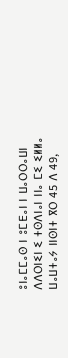ⵓⵏⴰⵎⵎⴰⵙ ⵏ ⵓⵎⴹⴰⵏ ⵏ ⵡⴰⵔⵔⴰⵡⵏ ⴷⴷⵔⵏⵉⵏ ⵉ ⵜⵙⴷⵏⴰⵏ ⵏⵏⴰ ⵎⵉ ⵉⵍⵍⴰ ⵡⴰⵡⵜⴰⵢ ⵏⵏⵙⵏⵜ ⴳⵔ 45 ⴷ 49,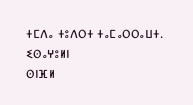ⵜⵎⴷⴰ ⵜⵓⴷⵔⵜ ⵜⴰⵎⴰⵔⵔⴰⵡⵜ.
ⵉⵙⴰⵖⵓⵍⵏ
ⵙⵏⴼⵍ